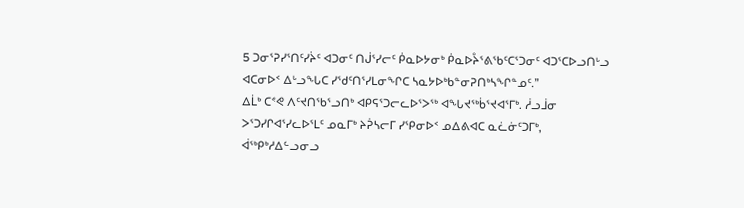5 ᑐᓂᕐᕈᓯᕐᑎᑦᓯᔩᑦ ᐊᑐᓂᑦ ᑎᒎᕐᓯᓕᑦ ᑮᓇᐅᔭᓂᒃ ᑮᓇᐅᔧᕐᕕᖃᑦᑕᕐᑐᓂᑦ ᐊᑐᕐᑕᐅᓗᑎᒡᓗ ᐊᑕᓂᐅᑉ ᐃᒡᓗᖓᑕ ᓯᖁᑦᑎᕐᓯᒪᓂᖏᑕ ᓴᓇᔭᐅᒃᑲᓐᓂᕈᑎᒃᓴᖏᓐᓄᑦ.”
ᐃᒫᒃ ᑕᕝᕙ ᐱᑦᔪᑎᖃᕐᓗᑎᒃ ᐊᑭᕋᕐᑐᓕᓚᐅᕐᐳᖅ ᐊᖓᔪᖅᑳᕐᔪᐊᕐᒥᒃ. ᓲᓗᒨᓂ ᐳᕐᑐᓯᒋᐊᕐᓯᓚᐅᕐᒪᑦ ᓄᓇᒥᒃ ᔨᕉᓴᓕᒥ ᓯᕿᓂᐅᑉ ᓄᐃᕕᐊᑕ ᓇᓛᓃᑦᑐᒥᒃ, ᐋᖅᑭᒃᓱᐃᓪᓗᓂᓗ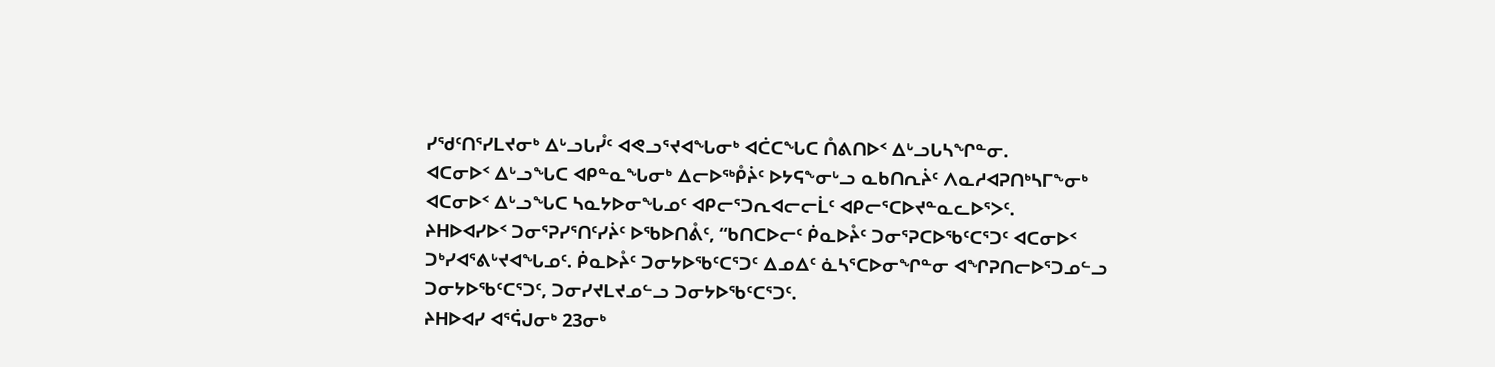ᓯᖁᑦᑎᕐᓯᒪᔪᓂᒃ ᐃᒡᓗᒐᓮᑦ ᐊᕙᓗᕐᔪᐊᖓᓂᒃ ᐊᑖᑕᖓᑕ ᑍᕕᑎᐅᑉ ᐃᒡᓗᒐᓴᖏᓐᓂ.
ᐊᑕᓂᐅᑉ ᐃᒡᓗᖓᑕ ᐊᑭᓐᓇᖓᓂᒃ ᐃᓕᐅᖅᑬᔩᑦ ᐅᔭᕋᖕᓂᒡᓗ ᓇᑲᑎᕆᔩᑦ ᐱᓇᓱᐊᕈᑎᒃᓴᒥᖕᓂᒃ ᐊᑕᓂᐅᑉ ᐃᒡᓗᖓᑕ ᓴᓇᔭᐅᓂᖓᓄᑦ ᐊᑭᓕᕐᑐᕆᐊᓕᓕᒫᑦ ᐊᑭᓕᕐᑕᐅᔪᓐᓇᓚᐅᕐᐳᑦ.
ᔨᕼᐅᐊᓯᐅᑉ ᑐᓂᕐᕈᓯᕐᑎᑦᓯᔩᑦ ᐅᖃᐅᑎᕔᑦ, “ᑲᑎᑕᐅᓕᑦ ᑮᓇᐅᔧᑦ ᑐᓂᕐᕈᑕᐅᖃᑦᑕᕐᑐᑦ ᐊᑕᓂᐅᑉ ᑐᒃᓯᐊᕐᕕᒡᔪᐊᖓᓄᑦ. ᑮᓇᐅᔧᑦ ᑐᓂᔭᐅᖃᑦᑕᕐᑐᑦ ᐃᓄᐃᑦ ᓈᓴᕐᑕᐅᓂᖏᓐᓂ ᐊᖏᕈᑎᓕᐅᕐᑐᓄᓪᓗ ᑐᓂᔭᐅᖃᑦᑕᕐᑐᑦ, ᑐᓂᓯᔪᒪᔪᓄᓪᓗ ᑐᓂᔭᐅᖃᑦᑕᕐᑐᑦ.
ᔨᕼᐅᐊᓯ ᐊᕐᕌᒍᓂᒃ 23ᓂᒃ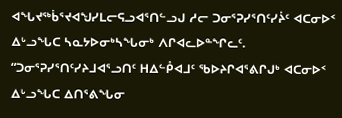ᐊᖓᔪᖅᑳᕐᔪᐊᖑᓯᒪᓕᕋᓗᐊᕐᑎᓪᓗᒍ ᓱᓕ ᑐᓂᕐᕈᓯᕐᑎᑦᓯᔩᑦ ᐊᑕᓂᐅᑉ ᐃᒡᓗᖓᑕ ᓴᓇᔭᐅᓂᒃᓴᖓᓂᒃ ᐱᒋᐊᓚᐅᓐᖏᓚᑦ.
“ᑐᓂᕐᕈᓯᕐᑎᑦᓯᔨᒧᐊᕐᓗᑎᑦ ᕼᐃᓪᑬᐊᒧᑦ ᖃᐅᔨᒋᐊᕐᕕᒋᒍᒃ ᐊᑕᓂᐅᑉ ᐃᒡᓗᖓᑕ ᐃᑎᕐᕕᖓᓂ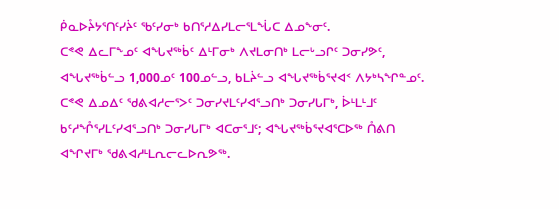ᑮᓇᐅᔧᔭᕐᑎᑦᓯᔩᑦ ᖃᑦᓯᓂᒃ ᑲᑎᕐᓱᐃᓯᒪᓕᕐᒪᖔᑕ ᐃᓄᖕᓂᑦ.
ᑕᕝᕙ ᐃᓚᒥᖕᓄᑦ ᐊᖓᔪᖅᑳᑦ ᐃᒻᒥᓂᒃ ᐱᔪᒪᓂᑎᒃ ᒪᓕᒡᓗᒋᑦ ᑐᓂᓯᕗᑦ, ᐊᖓᔪᖅᑳᓪᓗ 1,000ᓄᑦ 100ᓄᓪᓗ, ᑲᒪᔩᓪᓗ ᐊᖓᔪᖅᑳᕐᔪᐊᑉ ᐱᔭᒃᓴᖏᓐᓄᑦ.
ᑕᕝᕙ ᐃᓄᐃᑦ ᖁᕕᐊᓱᓕᕐᐳᑦ ᑐᓂᓯᔪᒪᑦᓯᐊᕐᓗᑎᒃ ᑐᓂᓯᒐᒥᒃ, ᐆᒻᒪᒻᒧᑦ ᑲᑦᓱᖎᕐᓯᒪᑦᓯᐊᕐᓗᑎᒃ ᑐᓂᓯᒐᒥᒃ ᐊᑕᓂᕐᒧᑦ; ᐊᖓᔪᖅᑳᕐᔪᐊᕐᑕᐅᖅ ᑍᕕᑎ ᐊᖏᔪᒥᒃ ᖁᕕᐊᓱᒻᒪᕆᓕᓚᐅᕆᕗᖅ.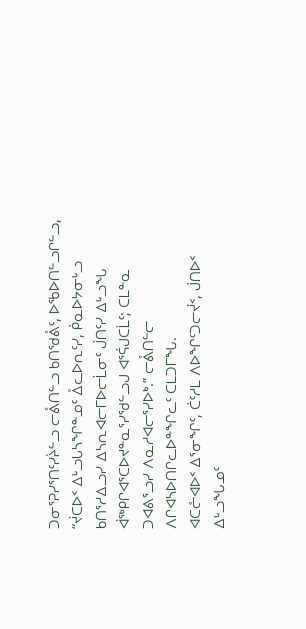ᑐᓂᕐᕈᓯᕐᑎᑦᓯᔩᓪᓗ ᓕᕔᑎᓪᓗ ᑲᑎᖁᕔᑦ, ᐅᖃᐅᑎᓪᓗᒋᓪᓗ, “ᔫᑕᐅᑉ ᐃᒡᓗᒐᓴᖏᓐᓄᑦ ᐂᓚᐅᕆᑦᓯ, ᑮᓇᐅᔭᓂᒡᓗ ᑲᑎᕐᓱᐃᓗᓯ ᐃᓴᕆᐊᓕᒥᐅᓕᒫᓂᑦ ᒎᑎᑦᓯ ᐃᒡᓗᖓ ᐋᖅᑭᒋᐊᕐᑕᐅᔪᓐᓇᕐᓯᖁᓪᓗᒍ ᐊᕐᕌᒍᑕᒫᑦ; ᑕᒪᓐᓇ ᑐᐊᕕᕐᓗᓯ ᐱᓇᓱᐊᓕᕐᓯᐅᒃ.” ᓕᕔᑎᓪᓕ ᐱᒋᐊᓴᐅᑎᒋᓚᐅᓐᖏᓚᑦ ᑕᒪᑐᒥᖓ.
ᐊᑕᓔᐊᐅᑉ ᐃᕐᓂᖏᑦ, ᑖᑦᓱᒪ ᐱᐅᖏᑦᑐᓕᔫᑉ, ᒎᑎᐅᑉ ᐃᒡᓗᖓᓄᑦ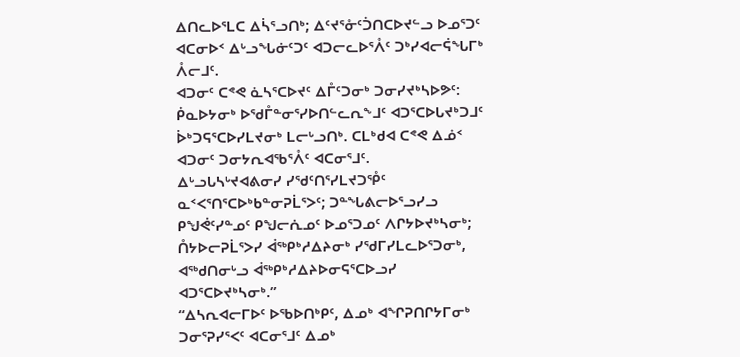ᐃᑎᓚᐅᕐᒪᑕ ᐃᓵᕐᓗᑎᒃ; ᐃᑦᔪᕐᓁᑦᑑᑎᑕᐅᔪᓪᓗ ᐅᓄᕐᑐᑦ ᐊᑕᓂᐅᑉ ᐃᒡᓗᖓᓃᑦᑐᑦ ᐊᑐᓕᓚᐅᕐᐰᑦ ᑐᒃᓯᐊᓕᕌᖓᒥᒃ ᐰᓕᒧᑦ.
ᐊᑐᓂᑦ ᑕᕝᕙ ᓈᓴᕐᑕᐅᔪᑦ ᐃᒤᑦᑐᓂᒃ ᑐᓂᓯᔪᒃᓴᐅᕗᑦ: ᑮᓇᐅᔭᓂᒃ ᐅᖁᒤᓐᓂᕐᓯᐅᑎᓪᓚᕆᖕᒧᑦ ᐊᑐᕐᑕᐅᒐᔪᒃᑐᒧᑦ ᐆᒃᑐᕋᕐᑕᐅᓯᒪᔪᓂᒃ ᒪᓕᒡᓗᑎᒃ. ᑕᒪᒃᑯᐊ ᑕᕝᕙ ᐃᓅᑉ ᐊᑐᓂᑦ ᑐᓂᔭᕆᐊᖃᕐᐰᑦ ᐊᑕᓂᕐᒧᑦ.
ᐃᒡᓗᒐᓴᒡᔪᐊᕕᓂᓯ ᓯᖁᑦᑎᕐᓯᒪᔪᑐᕾᑦ ᓇᑉᐸᕐᑎᕐᑕᐅᒃᑲᓐᓂᕈᒫᕐᐳᑦ; ᑐᓐᖓᕕᓕᐅᕐᓗᓯᓗ ᑭᖑᕚᑦᓯᓐᓄᑦ ᑭᖑᓕᕇᓄᑦ ᐅᓄᕐᑐᓄᑦ ᐱᒋᔭᐅᔪᒃᓴᓂᒃ; ᑍᔭᐅᓕᕈᒫᕐᐳᓯ ᐋᖅᑭᒃᓱᐃᔨᓂᒃ ᓯᖁᒥᓯᒪᓚᐅᕐᑐᓂᒃ, ᐊᖅᑯᑎᓂᒡᓗ ᐋᖅᑭᒃᓱᐃᔨᐅᓂᕋᕐᑕᐅᓗᓯ ᐊᑐᕐᑕᐅᔪᒃᓴᓂᒃ.”
“ᐃᓴᕆᐊᓕᒥᐅᑦ ᐅᖃᐅᑎᒃᑭᑦ, ᐃᓄᒃ ᐊᖏᕈᑎᒋᔭᒥᓂᒃ ᑐᓂᕐᕈᓯᕐᐸᑦ ᐊᑕᓂᕐᒧᑦ ᐃᓄᒃ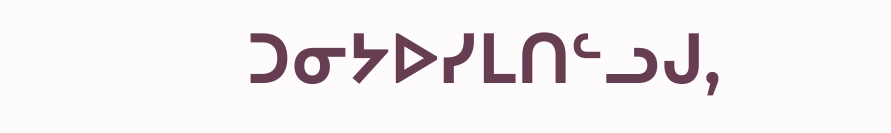ᑐᓂᔭᐅᓯᒪᑎᓪᓗᒍ,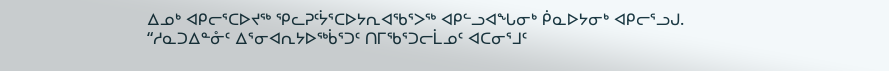ᐃᓄᒃ ᐊᑭᓕᕐᑕᐅᔪᖅ ᕿᓚᕈᑦᔮᕐᑕᐅᔭᕆᐊᖃᕐᐳᖅ ᐊᑭᓪᓗᐊᖓᓂᒃ ᑮᓇᐅᔭᓂᒃ ᐊᑭᓕᕐᓗᒍ.
“ᓱᓇᑐᐃᓐᓁᑦ ᐃᕐᓂᐊᕆᔭᐅᖅᑳᕐᑐᑦ ᑎᒥᖃᕐᑐᓕᒫᓄᑦ ᐊᑕᓂᕐᒧᑦ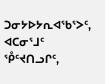ᑐᓂᔭᐅᔭᕆᐊᖃᕐᐳᑦ, ᐊᑕᓂᕐᒧᑦ ᕾᑦᔪᑎᓗᒋᑦ,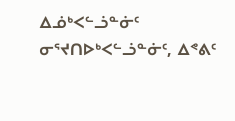ᐃᓅᒃᐸᓪᓘᓐᓃᑦ ᓂᕐᔪᑎᐅᒃᐸᓪᓘᓐᓃᑦ, ᐃᕝᕕᑦ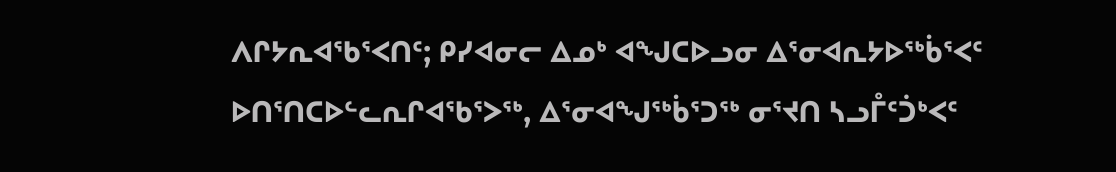ᐱᒋᔭᕆᐊᖃᕐᐸᑎᑦ; ᑭᓯᐊᓂᓕ ᐃᓄᒃ ᐊᖑᑕᐅᓗᓂ ᐃᕐᓂᐊᕆᔭᐅᖅᑳᕐᐸᑦ ᐅᑎᕐᑎᑕᐅᓪᓚᕆᒋᐊᖃᕐᐳᖅ, ᐃᕐᓂᐊᖑᖅᑳᕐᑐᖅ ᓂᕐᔪᑎ ᓴᓗᒤᑦᑑᒃᐸᑦ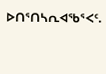ᐅᑎᕐᑎᓴᕆᐊᖃᕐᐸᑦ.